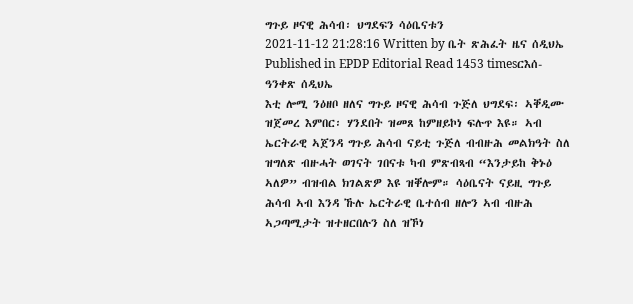ግጉይ ዞናዊ ሕሳብ፡ ህግደፍን ሳዕቤናቱን
2021-11-12 21:28:16 Written by ቤት ጽሕፈት ዜና ሰዲህኤ Published in EPDP Editorial Read 1453 timesርእሰ-ዓንቀጽ ሰዲህኤ
እቲ ሎሚ ንዕዘቦ ዘለና ግጉይ ዞናዊ ሕሳብ ጉጅለ ህግደፍ፡ ኣቐዲሙ ዝጀመረ እምበር፡ ሃንደበት ዝመጸ ከምዘይኮነ ፍሉጥ እዩ። ኣብ ኤርትራዊ ኣጀንዳ ግጉይ ሕሳብ ናይቲ ጉጅለ ብብዙሕ መልክዓት ስለ ዝግለጽ ብዙሓት ወገናት ገበናቱ ካብ ምጽብጻብ “እንታይከ ቅኑዕ ኣለዎ” ብዝብል ክገልጽዎ እዩ ዝቐሎም። ሳዕቤናት ናይዚ ግጉይ ሕሳብ ኣብ እንዳ ኹሉ ኤርትራዊ ቤተሰብ ዘሎን ኣብ ብዙሕ ኣጋጣሚታት ዝተዘርበሉን ስለ ዝኾነ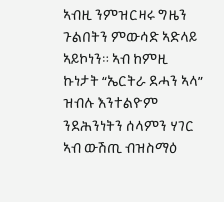ኣብዚ ንምዝርዛሩ ግዜን ጉልበትን ምውሳድ ኣድላይ ኣይኮነን። ኣብ ከምዚ ኩነታት “ኤርትራ ደሓን ኣላ” ዝብሉ እንተልዮም ንደሕንነትን ሰላምን ሃገር ኣብ ውሽጢ ብዝስማዕ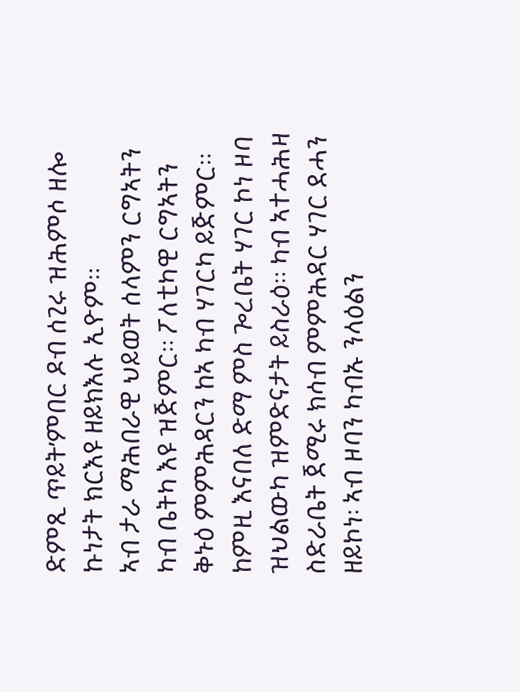ድምጺ ጥይት’ምበር ዶብ ሰጊሩ ዝሕምሶ ዘሎ ኩነታት ክርእዩ ዘይክእሉ ኢዮም።
ኣብ ታራ ማሕበራዊ ህይወት ሰላምን ርግኣትን ካብ ቤትካ እዩ ዝጅምር። ፖለቲካዊ ርግኣትን ቅኑዕ ምምሕዳርን ከኣ ካብ ሃገርካ ይጅምር። ከምዚ እናበለ ድማ ምስ ጐረቤት ሃገር ኮነ ዞባ ዝህልውካ ዝምድናታት ይስራዕ። ካብ ኣተሓሕዛ ስድራቤት ጀሚሩ ክሳብ ምምሕዳር ሃገር ደሓን ዘይኮነ፡ ኣብ ዞባን ካብኡ ንላዕልን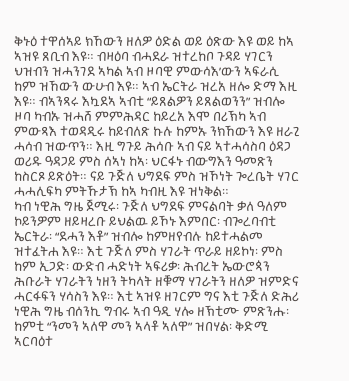ቅኑዕ ተዋሰኣይ ክኸውን ዘለዎ ዕድል ወይ ዕጽው እዩ ወይ ከኣ ኣዝዩ ጸቢብ እዩ። ብዛዕባ ብሓደራ ዝተረከቦ ጉዳይ ሃገርን ህዝብን ዝሓንገደ ኣካል ኣብ ዞባዊ ምውሳእ’ውን ኣፍራሲ ከም ዝኸውን ውሁብ እዩ። ኣብ ኤርትራ ዝረአ ዘሎ ድማ እዚ እዩ። ብኣንጻሩ እኳደኣ ኣብቲ “ይጸልዎን ይጸልወንን” ዝብሎ ዞባ ካብኡ ዝሓሸ ምምሕዳር ከይረአ እሞ በሪኽካ ኣብ ምውጻእ ተወዳዲሩ ከይብለጽ ኩሉ ከምኡ ንክኸውን እዩ ዘራጊ ሓሳብ ዝውጥን። እዚ ግጉይ ሕሳቡ ኣብ ናይ ኣተሓሳስባ ዕዳጋ ወሪዱ ዓዳጋይ ምስ ሰኣነ ከኣ፡ ህርፋኑ ብውግእን ዓመጽን ከስርጾ ይጽዕት። ናይ ጉጅለ ህግደፍ ምስ ዝኾነት ጐረቤት ሃገር ሓሓሊፍካ ምትኹታኽ ከኣ ካብዚ እዩ ዝነቅል።
ካብ ነዊሕ ግዜ ጀሚሩ፡ ጉጅለ ህግደፍ ምናልባት ቃለ ዓለም ኮይንዎም ዘይዛረቡ ይህልዉ ይኾኑ እምበር፡ ብጐረባብቲ ኤርትራ፡ “ደሓን እቶ” ዝብሎ ከምዘየብሉ ከይተሓልመ ዝተፈትሐ እዩ። እቲ ጉጅለ ምስ ሃገራት ጥራይ ዘይኮነ፡ ምስ ከም ኢጋድ፡ ውድብ ሓድነት ኣፍሪቃ፡ ሕብረት ኤውሮጳን ሕቡራት ሃገራትን ነዘን ትካላት ዘቑማ ሃገራትን ዘለዎ ዝምድና ሓርፋፍን ሃሳስን እዩ። እቲ ኣዝዩ ዘገርም ግና እቲ ጉጅለ ድሕሪ ነዊሕ ግዜ ብሰንኪ ግብሩ ኣብ ዓዲ ሃሎ ዘኽቲሙ ምጽንሑ፡ ከምቲ “ንመን ኣለዋ መን ኣላቶ ኣለዋ” ዝበሃል፡ ቅድሚ ኣርባዕተ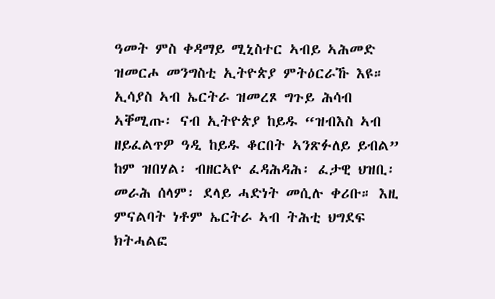ዓመት ምስ ቀዳማይ ሚኒስተር ኣብይ ኣሕመድ ዝመርሖ መንግስቲ ኢትዮጵያ ምትዕርራኹ እዩ። ኢሳያስ ኣብ ኤርትራ ዝመረጾ ግጉይ ሕሳብ ኣቐሚጡ፡ ናብ ኢትዮጵያ ከይዱ “ዝብእስ ኣብ ዘይፈልጥዎ ዓዲ ከይዱ ቆርበት ኣንጽፉለይ ይብል” ከም ዝበሃል፡ ብዘርኣዮ ፈዳሕዳሕ፡ ፈታዊ ህዝቢ፡ መራሕ ሰላም፡ ደላይ ሓድነት መሲሉ ቀሪቡ። እዚ ምናልባት ነቶም ኤርትራ ኣብ ትሕቲ ህግደፍ ክትሓልፎ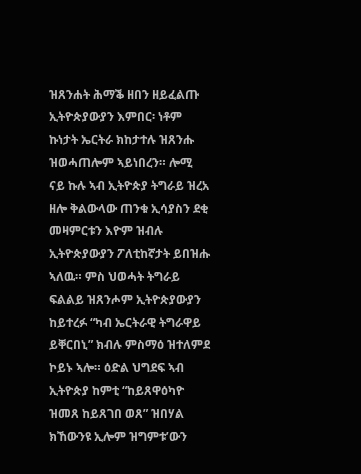ዝጸንሐት ሕማቕ ዘበን ዘይፈልጡ ኢትዮጵያውያን እምበር፡ ነቶም ኩነታት ኤርትራ ክከታተሉ ዝጸንሑ ዝወሓጠሎም ኣይነበረን። ሎሚ ናይ ኩሉ ኣብ ኢትዮጵያ ትግራይ ዝረአ ዘሎ ቅልውላው ጠንቁ ኢሳያስን ደቂ መዛምርቱን እዮም ዝብሉ ኢትዮጵያውያን ፖለቲከኛታት ይበዝሑ ኣለዉ። ምስ ህወሓት ትግራይ ፍልልይ ዝጸንሖም ኢትዮጵያውያን ከይተረፉ “ካብ ኤርትራዊ ትግራዋይ ይቐርበኒ” ክብሉ ምስማዕ ዝተለምደ ኮይኑ ኣሎ። ዕድል ህግደፍ ኣብ ኢትዮጵያ ከምቲ “ከይጸዋዕካዮ ዝመጸ ከይጸገበ ወጸ” ዝበሃል ክኸውንዩ ኢሎም ዝግምቱ’ውን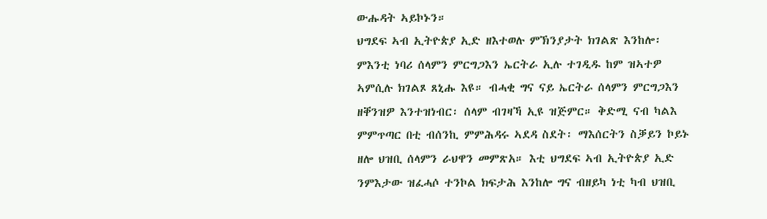ውሑዳት ኣይኮኑን።
ህግደፍ ኣብ ኢትዮጵያ ኢድ ዘእተወሉ ምኽንያታት ክገልጽ እንከሎ፡ ምእንቲ ነባሪ ሰላምን ምርግጋእን ኤርትራ ኢሉ ተገዲዱ ከም ዝኣተዎ ኣምሲሉ ክገልጾ ጸኒሑ እዩ። ብሓቂ ግና ናይ ኤርትራ ሰላምን ምርግጋእን ዘቐንዝዎ እንተዝነብር፡ ሰላም ብገዛኻ ኢዩ ዝጅምር። ቅድሚ ናብ ካልእ ምምጥጣር በቲ ብሰንኪ ምምሕዳሩ ኣደዳ ስደት፡ ማእሰርትን ስቓይን ኮይኑ ዘሎ ህዝቢ ሰላምን ራህዋን መምጽአ። እቲ ህግደፍ ኣብ ኢትዮጵያ ኢድ ንምእታው ዝፈሓሶ ተንኮል ክፍታሕ እንከሎ ግና ብዘይካ ነቲ ካብ ህዝቢ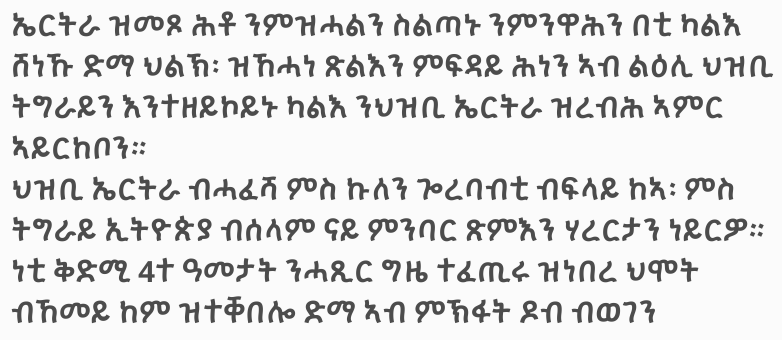ኤርትራ ዝመጾ ሕቶ ንምዝሓልን ስልጣኑ ንምንዋሕን በቲ ካልእ ሸነኹ ድማ ህልኽ፡ ዝኸሓነ ጽልእን ምፍዳይ ሕነን ኣብ ልዕሊ ህዝቢ ትግራይን እንተዘይኮይኑ ካልእ ንህዝቢ ኤርትራ ዝረብሕ ኣምር ኣይርከቦን።
ህዝቢ ኤርትራ ብሓፈሻ ምስ ኩለን ጐረባብቲ ብፍላይ ከኣ፡ ምስ ትግራይ ኢትዮጵያ ብሰላም ናይ ምንባር ጽምእን ሃረርታን ነይርዎ። ነቲ ቅድሚ 4ተ ዓመታት ንሓጺር ግዜ ተፈጢሩ ዝነበረ ህሞት ብኸመይ ከም ዝተቐበሎ ድማ ኣብ ምኽፋት ዶብ ብወገን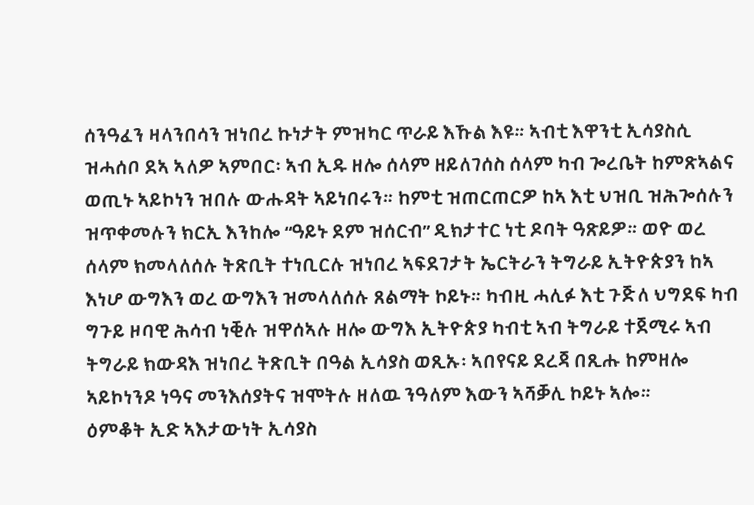ሰንዓፈን ዛላንበሳን ዝነበረ ኩነታት ምዝካር ጥራይ እኹል እዩ። ኣብቲ እዋንቲ ኢሳያስሲ ዝሓሰቦ ደኣ ኣለዎ ኣምበር፡ ኣብ ኢዱ ዘሎ ሰላም ዘይለገሰስ ሰላም ካብ ጐረቤት ከምጽኣልና ወጢኑ ኣይኮነን ዝበሉ ውሑዳት ኣይነበሩን። ከምቲ ዝጠርጠርዎ ከኣ እቲ ህዝቢ ዝሕጐሰሉን ዝጥቀመሉን ክርኢ እንከሎ “ዓይኑ ደም ዝሰርብ” ዲክታተር ነቲ ዶባት ዓጽይዎ። ወዮ ወረ ሰላም ክመላለሰሉ ትጽቢት ተነቢርሉ ዝነበረ ኣፍደገታት ኤርትራን ትግራይ ኢትዮጵያን ከኣ እነሆ ውግእን ወረ ውግእን ዝመላለሰሉ ጸልማት ኮይኑ። ካብዚ ሓሊፉ እቲ ጉጅለ ህግደፍ ካብ ግጉይ ዞባዊ ሕሳብ ነቒሉ ዝዋሰኣሉ ዘሎ ውግእ ኢትዮጵያ ካብቲ ኣብ ትግራይ ተጀሚሩ ኣብ ትግራይ ክውዳእ ዝነበረ ትጽቢት በዓል ኢሳያስ ወጺኡ፡ ኣበየናይ ደረጃ በጺሑ ከምዘሎ ኣይኮነንዶ ነዓና መንእሰያትና ዝሞትሉ ዘለዉ ንዓለም እውን ኣሻቓሊ ኮይኑ ኣሎ።
ዕምቆት ኢድ ኣእታውነት ኢሳያስ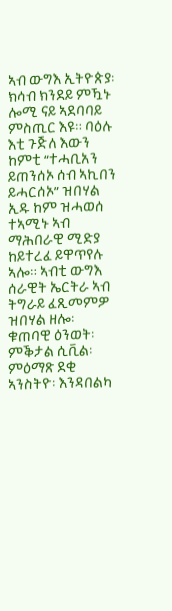ኣብ ውግእ ኢትዮጵያ፡ ክሳብ ክንደይ ምዃኑ ሎሚ ናይ ኣደባባይ ምስጢር እዩ። ባዕሉ እቲ ጉጅለ እውን ከምቲ “ተሓቢአን ይጠንሰኦ ሰብ ኣኪበን ይሓርሰኦ” ዝበሃል ኢዱ ከም ዝሓወሰ ተኣሚኑ ኣብ ማሕበራዊ ሚድያ ከይተረፈ ይዋጥየሉ ኣሎ። ኣብቲ ውግእ ሰራዊት ኤርትራ ኣብ ትግራይ ፈጺመምዎ ዝበሃል ዘሎ፡ ቁጠባዊ ዕንወት፡ ምቕታል ሲቪል፡ ምዕማጽ ደቂ ኣንስትዮ፡ እንዳበልካ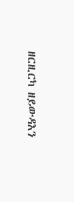ዘርዚርካ ዘይውዳእን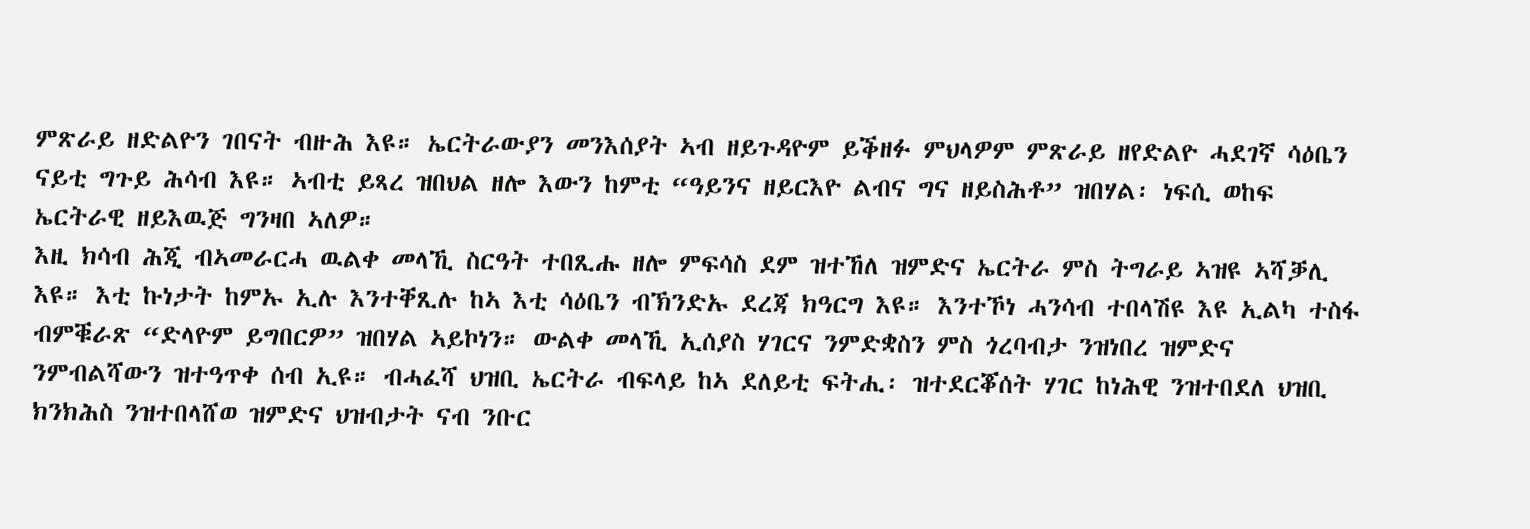ምጽራይ ዘድልዮን ገበናት ብዙሕ እዩ። ኤርትራውያን መንእሰያት ኣብ ዘይጉዳዮም ይቕዘፉ ምህላዎም ምጽራይ ዘየድልዮ ሓደገኛ ሳዕቤን ናይቲ ግጉይ ሕሳብ እዩ። ኣብቲ ይጻረ ዝበህል ዘሎ እውን ከምቲ “ዓይንና ዘይርእዮ ልብና ግና ዘይስሕቶ” ዝበሃል፡ ነፍሲ ወከፍ ኤርትራዊ ዘይእዉጅ ግንዛበ ኣለዎ።
እዚ ክሳብ ሕጂ ብኣመራርሓ ዉልቀ መላኺ ስርዓት ተበጺሑ ዘሎ ምፍሳስ ደም ዝተኸለ ዝምድና ኤርትራ ምስ ትግራይ ኣዝዩ ኣሻቓሊ እዩ። እቲ ኩነታት ከምኡ ኢሉ እንተቐጺሉ ከኣ እቲ ሳዕቤን ብኽንድኡ ደረጃ ክዓርግ እዩ። እንተኾነ ሓንሳብ ተበላሽዩ እዩ ኢልካ ተስፋ ብምቑራጽ “ድላዮም ይግበርዎ” ዝበሃል ኣይኮነን። ውልቀ መላኺ ኢሰያስ ሃገርና ንምድቋስን ምስ ጎረባብታ ንዝነበረ ዝምድና ንምብልሻውን ዝተዓጥቀ ሰብ ኢዩ። ብሓፈሻ ህዝቢ ኤርትራ ብፍላይ ከኣ ደለይቲ ፍትሒ፡ ዝተደርቖሰት ሃገር ከነሕዊ ንዝተበደለ ህዝቢ ክንክሕስ ንዝተበላሸወ ዝምድና ህዝብታት ናብ ንቡር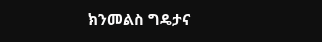ክንመልስ ግዴታና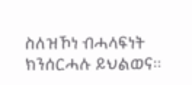ስለዝኾነ ብሓላፍነት ክንሰርሓሉ ይህልወና።